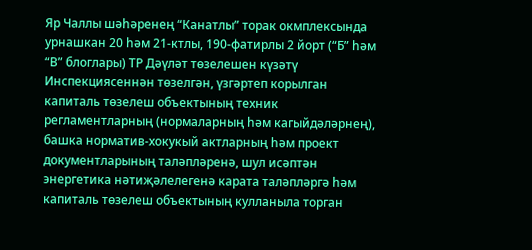Яр Чаллы шәһәренең “Канатлы” торак окмплексында урнашкан 20 һәм 21-ктлы, 190-фатирлы 2 йорт (“Б” һәм “В” блоглары) ТР Дәүләт төзелешен күзәтү Инспекциясеннән төзелгән, үзгәртеп корылган капиталь төзелеш объектының техник регламентларның (нормаларның һәм кагыйдәләрнең), башка норматив-хокукый актларның һәм проект документларының таләпләренә, шул исәптән энергетика нәтиҗәлелегенә карата таләпләргә һәм капиталь төзелеш объектының кулланыла торган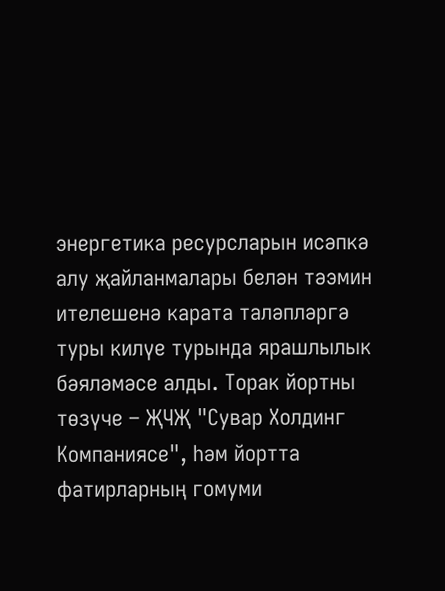энергетика ресурсларын исәпкә алу җайланмалары белән тәэмин ителешенә карата таләпләргә туры килүе турында ярашлылык бәяләмәсе алды. Торак йортны төзүче – ҖЧҖ "Сувар Холдинг Компаниясе", һәм йортта фатирларның гомуми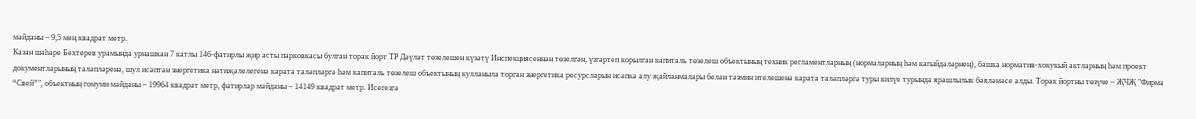мәйданы – 9,5 мең квадрат метр.
Казан шәһәре Бехтерев урамында урнашкан 7 катлы 146-фатирлы җир асты парковкасы булган торак йорт ТР Дәүләт төзелешен күзәтү Инспекциясеннән төзелгән, үзгәртеп корылган капиталь төзелеш объектының техник регламентларның (нормаларның һәм кагыйдәләрнең), башка норматив-хокукый актларның һәм проект документларының таләпләренә, шул исәптән энергетика нәтиҗәлелегенә карата таләпләргә һәм капиталь төзелеш объектының кулланыла торган энергетика ресурсларын исәпкә алу җайланмалары белән тәэмин ителешенә карата таләпләргә туры килүе турында ярашлылык бәяләмәсе алды. Торак йортны төзүче – ҖЧҖ "Фирма “Свей”", объектның гомуми мәйданы – 19964 квадрат метр, фатирлар мәйданы – 14149 квадрат метр. Исегезгә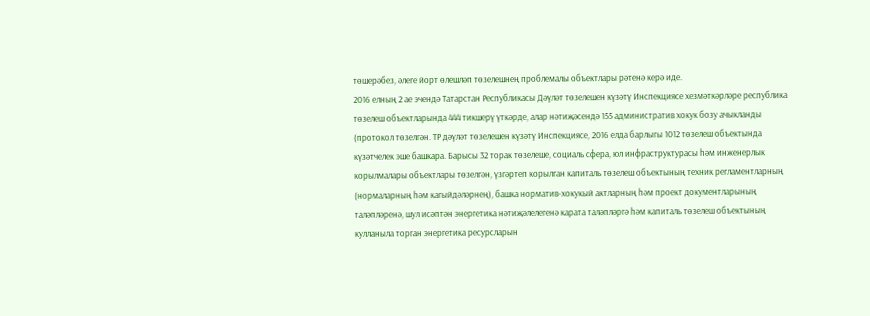төшерәбез, әлеге йорт өлешләп төзелешнең проблемалы объектлары рәтенә керә иде.
2016 елның 2 ае эчендә Татарстан Республикасы Дәүләт төзелешен күзәтү Инспекциясе хезмәткәрләре республика төзелеш объектларында 444 тикшерү үткәрде, алар нәтиҗәсендә 155 административ хокук бозу ачыкланды (протокол төзелгән. ТР дәүләт төзелешен күзәтү Инспекциясе, 2016 елда барлыгы 1012 төзелеш объектында күзәтчелек эше башкара. Барысы 32 торак төзелеше, социаль сфера, юл инфраструктурасы һәм инженерлык корылмалары объектлары төзелгән, үзгәртеп корылган капиталь төзелеш объектының техник регламентларның (нормаларның һәм кагыйдәләрнең), башка норматив-хокукый актларның һәм проект документларының таләпләренә, шул исәптән энергетика нәтиҗәлелегенә карата таләпләргә һәм капиталь төзелеш объектының кулланыла торган энергетика ресурсларын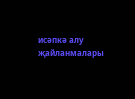исәпкә алу җайланмалары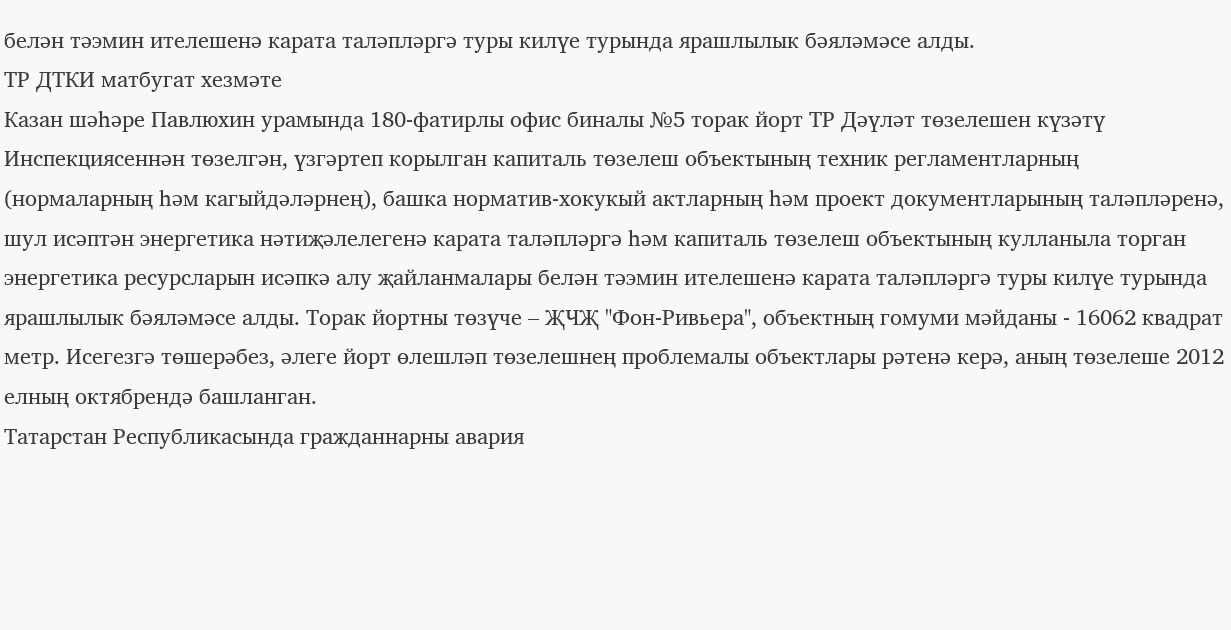белән тәэмин ителешенә карата таләпләргә туры килүе турында ярашлылык бәяләмәсе алды.
ТР ДТКИ матбугат хезмәте
Казан шәһәре Павлюхин урамында 180-фатирлы офис биналы №5 торак йорт ТР Дәүләт төзелешен күзәтү Инспекциясеннән төзелгән, үзгәртеп корылган капиталь төзелеш объектының техник регламентларның (нормаларның һәм кагыйдәләрнең), башка норматив-хокукый актларның һәм проект документларының таләпләренә, шул исәптән энергетика нәтиҗәлелегенә карата таләпләргә һәм капиталь төзелеш объектының кулланыла торган энергетика ресурсларын исәпкә алу җайланмалары белән тәэмин ителешенә карата таләпләргә туры килүе турында ярашлылык бәяләмәсе алды. Торак йортны төзүче – ҖЧҖ "Фон-Ривьера", объектның гомуми мәйданы - 16062 квадрат метр. Исегезгә төшерәбез, әлеге йорт өлешләп төзелешнең проблемалы объектлары рәтенә керә, аның төзелеше 2012 елның октябрендә башланган.
Татарстан Республикасында гражданнарны авария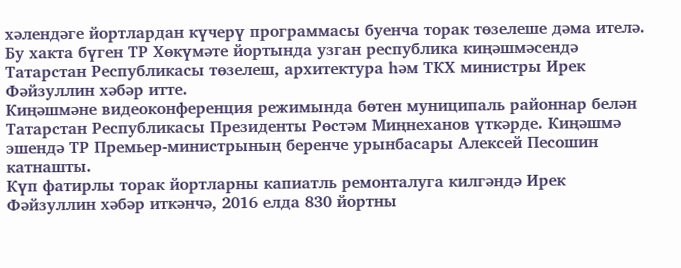хәлендәге йортлардан күчерү программасы буенча торак төзелеше дәма ителә. Бу хакта бүген ТР Хөкүмәте йортында узган республика киңәшмәсендә Татарстан Республикасы төзелеш, архитектура һәм ТКХ министры Ирек Фәйзуллин хәбәр итте.
Киңәшмәне видеоконференция режимында бөтен муниципаль районнар белән Татарстан Республикасы Президенты Рөстәм Миңнеханов үткәрде. Киңәшмә эшендә ТР Премьер-министрының беренче урынбасары Алексей Песошин катнашты.
Күп фатирлы торак йортларны капиатль ремонталуга килгәндә Ирек Фәйзуллин хәбәр иткәнчә, 2016 елда 830 йортны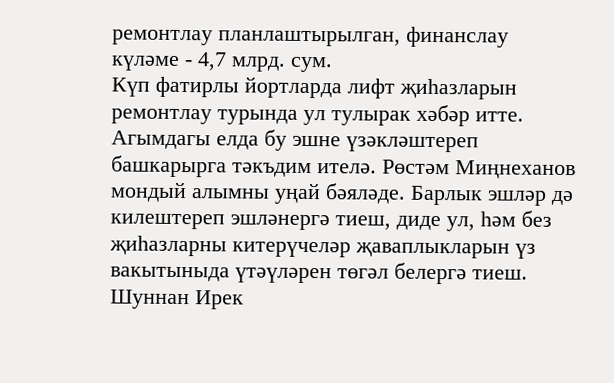ремонтлау планлаштырылган, финанслау күләме - 4,7 млрд. сум.
Күп фатирлы йортларда лифт җиһазларын ремонтлау турында ул тулырак хәбәр итте. Агымдагы елда бу эшне үзәкләштереп башкарырга тәкъдим ителә. Рөстәм Миңнеханов мондый алымны уңай бәяләде. Барлык эшләр дә килештереп эшләнергә тиеш, диде ул, һәм без җиһазларны китерүчеләр җаваплыкларын үз вакытыныда үтәүләрен төгәл белергә тиеш.
Шуннан Ирек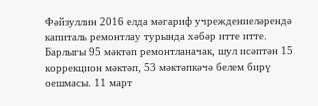Фәйзуллин 2016 елда мәгариф учреждениеләрендә капиталь ремонтлау турында хәбәр итте итте. Барлыгы 95 мәктәп ремонтланачак, шул исәптән 15 коррекцион мәктәп, 53 мәктәпкәчә белем бирү оешмасы. 11 март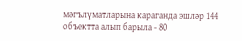мәгълүматларына караганда эшләр 144 объектта алып барыла - 80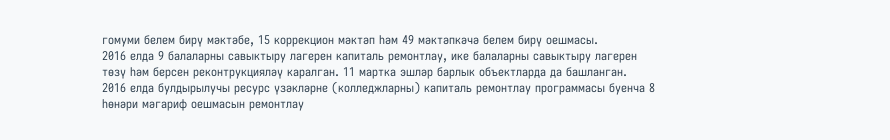гомуми белем бирү мәктәбе, 15 коррекцион мәктәп һәм 49 мәктәпкәчә белем бирү оешмасы.
2016 елда 9 балаларны савыктыру лагерен капиталь ремонтлау, ике балаларны савыктыру лагерен төзү һәм берсен реконтрукцияләү каралган. 11 мартка эшләр барлык объектларда да башланган.
2016 елда булдырылучы ресурс үзәкләрне (колледжларны) капиталь ремонтлау программасы буенча 8 һөнәри мәгариф оешмасын ремонтлау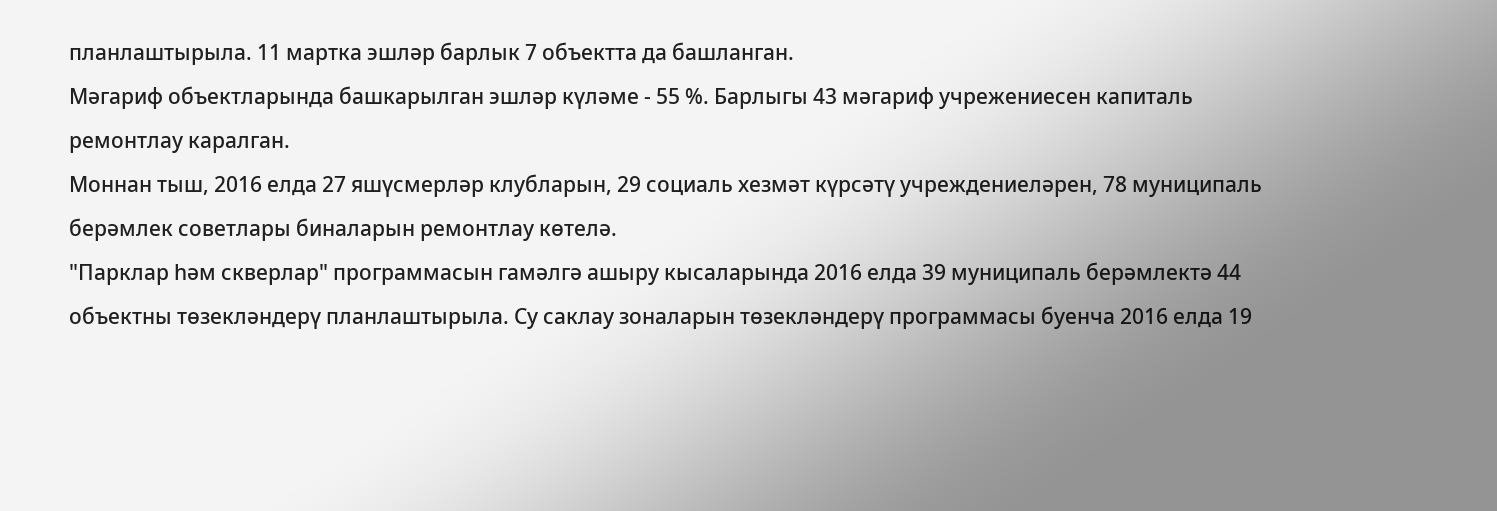планлаштырыла. 11 мартка эшләр барлык 7 объектта да башланган.
Мәгариф объектларында башкарылган эшләр күләме - 55 %. Барлыгы 43 мәгариф учрежениесен капиталь ремонтлау каралган.
Моннан тыш, 2016 елда 27 яшүсмерләр клубларын, 29 социаль хезмәт күрсәтү учреждениеләрен, 78 муниципаль берәмлек советлары биналарын ремонтлау көтелә.
"Парклар һәм скверлар" программасын гамәлгә ашыру кысаларында 2016 елда 39 муниципаль берәмлектә 44 объектны төзекләндерү планлаштырыла. Су саклау зоналарын төзекләндерү программасы буенча 2016 елда 19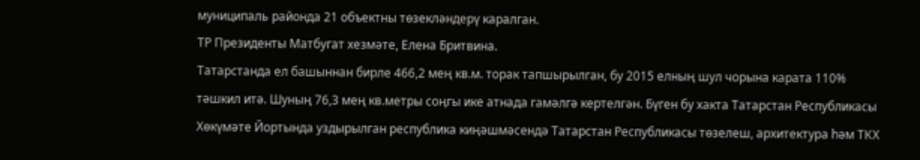муниципаль районда 21 объектны төзекләндерү каралган.
ТР Президенты Матбугат хезмәте, Елена Бритвина.
Татарстанда ел башыннан бирле 466,2 мең кв.м. торак тапшырылган, бу 2015 елның шул чорына карата 110% тәшкил итә. Шуның 76,3 мең кв.метры соңгы ике атнада гамәлгә кертелгән. Бүген бу хакта Татарстан Республикасы Хөкүмәте Йортында уздырылган республика киңәшмәсендә Татарстан Республикасы төзелеш, архитектура һәм ТКХ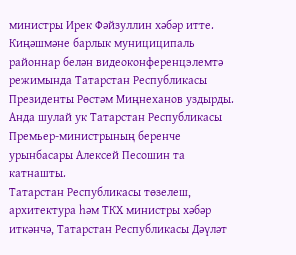министры Ирек Фәйзуллин хәбәр итте.
Киңәшмәне барлык мунициципаль районнар белән видеоконференцэлемтә режимында Татарстан Республикасы Президенты Рөстәм Миңнеханов уздырды. Анда шулай ук Татарстан Республикасы Премьер-министрының беренче урынбасары Алексей Песошин та катнашты.
Татарстан Республикасы төзелеш, архитектура һәм ТКХ министры хәбәр иткәнчә, Татарстан Республикасы Дәүләт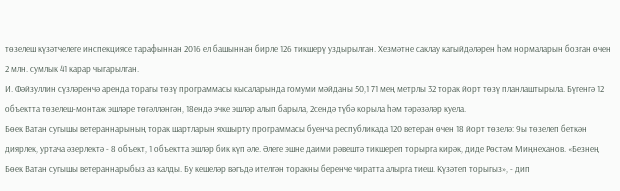төзелеш күзәтчелеге инспекциясе тарафыннан 2016 ел башыннан бирле 126 тикшерү уздырылган. Хезмәтне саклау кагыйдәләрен һәм нормаларын бозган өчен 2 млн. сумлык 41 карар чыгарылган.
И. Фәйзуллин сүзләренчә аренда торагы төзү программасы кысаларында гомуми мәйданы 50,1 71 мең метрлы 32 торак йорт төзү планлаштырыла. Бүгенгә 12 объектта төзелеш-монтаж эшләре төгәлләнгән, 18ендә эчке эшләр алып барыла, 2сендә түбә корыла һәм тәрәзәләр куела.
Бөек Ватан сугышы ветераннарының торак шартларын яхшырту программасы буенча республикада 120 ветеран өчен 18 йорт төзелә: 9ы төзелеп беткән диярлек, уртача әзерлектә - 8 объект, 1 объектта эшләр бик күп әле. Әлеге эшне даими рәвештә тикшереп торырга кирәк, диде Рөстәм Миңнеханов. «Безнең Бөек Ватан сугышы ветераннарыбыз аз калды. Бу кешеләр вәгъдә ителгән торакны беренче чиратта алырга тиеш. Күзәтеп торыгыз», - дип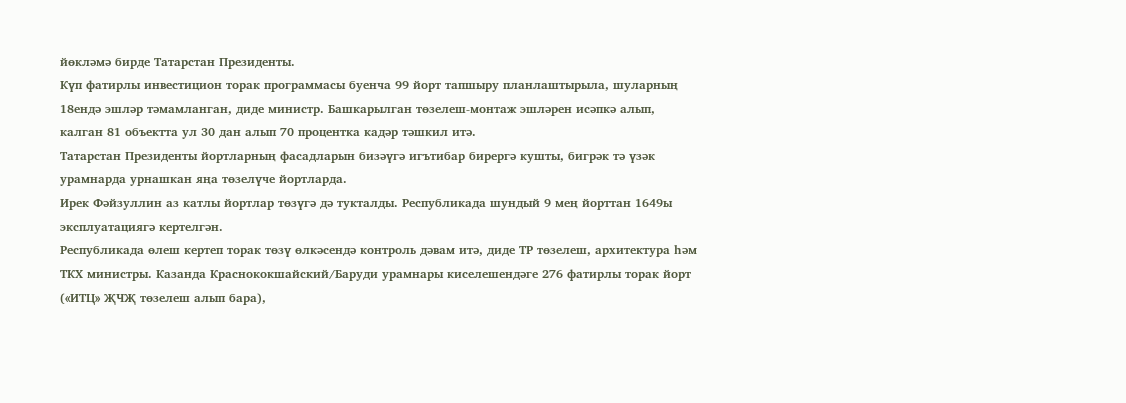йөкләмә бирде Татарстан Президенты.
Күп фатирлы инвестицион торак программасы буенча 99 йорт тапшыру планлаштырыла, шуларның 18ендә эшләр тәмамланган, диде министр. Башкарылган төзелеш-монтаж эшләрен исәпкә алып, калган 81 объектта ул 30 дан алып 70 процентка кадәр тәшкил итә.
Татарстан Президенты йортларның фасадларын бизәүгә игътибар бирергә кушты, бигрәк тә үзәк урамнарда урнашкан яңа төзелүче йортларда.
Ирек Фәйзуллин аз катлы йортлар төзүгә дә тукталды. Республикада шундый 9 мең йорттан 1649ы эксплуатациягә кертелгән.
Республикада өлеш кертеп торак төзү өлкәсендә контроль дәвам итә, диде ТР төзелеш, архитектура һәм ТКХ министры. Казанда Краснококшайский/Баруди урамнары киселешендәге 276 фатирлы торак йорт («ИТЦ» ҖЧҖ төзелеш алып бара),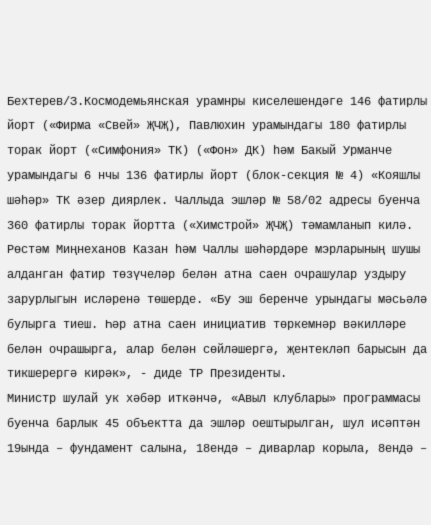Бехтерев/З.Космодемьянская урамнры киселешендәге 146 фатирлы йорт («Фирма «Свей» ҖЧҖ), Павлюхин урамындагы 180 фатирлы торак йорт («Симфония» ТК) («Фон» ДК) һәм Бакый Урманче урамындагы 6 нчы 136 фатирлы йорт (блок-секция № 4) «Кояшлы шәһәр» ТК әзер диярлек. Чаллыда эшләр № 58/02 адресы буенча 360 фатирлы торак йортта («Химстрой» ҖЧҖ) тәмамланып килә.
Рөстәм Миңнеханов Казан һәм Чаллы шәһәрдәре мэрларының шушы алданган фатир төзүчеләр белән атна саен очрашулар уздыру зарурлыгын исләренә төшерде. «Бу эш беренче урындагы мәсьәлә булырга тиеш. Һәр атна саен инициатив төркемнәр вәкилләре белән очрашырга, алар белән сөйләшергә, җентекләп барысын да тикшерергә кирәк», - диде ТР Президенты.
Министр шулай ук хәбәр иткәнчә, «Авыл клублары» программасы буенча барлык 45 объектта да эшләр оештырылган, шул исәптән 19ында – фундамент салына, 18ендә – диварлар корыла, 8ендә –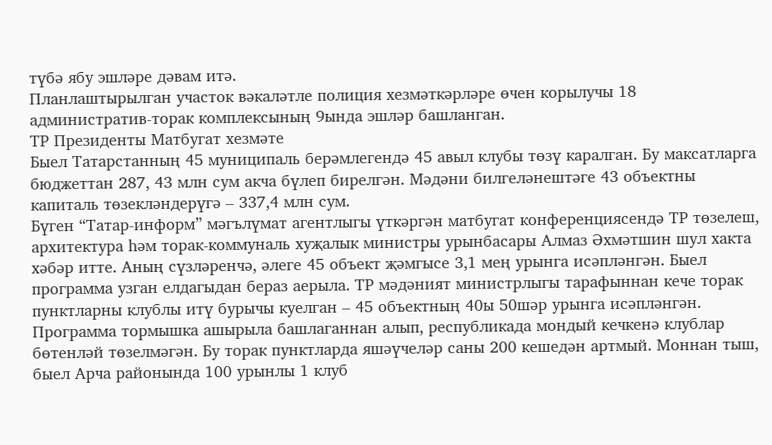түбә ябу эшләре дәвам итә.
Планлаштырылган участок вәкаләтле полиция хезмәткәрләре өчен корылучы 18 административ-торак комплексының 9ында эшләр башланган.
ТР Президенты Матбугат хезмәте
Быел Татарстанның 45 муниципаль берәмлегендә 45 авыл клубы төзү каралган. Бу максатларга бюджеттан 287, 43 млн сум акча бүлеп бирелгән. Мәдәни билгеләнештәге 43 объектны капиталь төзекләндерүгә – 337,4 млн сум.
Бүген “Татар-информ” мәгълүмат агентлыгы үткәргән матбугат конференциясендә ТР төзелеш, архитектура һәм торак-коммуналь хуҗалык министры урынбасары Алмаз Әхмәтшин шул хакта хәбәр итте. Аның сүзләренчә, әлеге 45 объект җәмгысе 3,1 мең урынга исәпләнгән. Быел программа узган елдагыдан бераз аерыла. ТР мәдәният министрлыгы тарафыннан кече торак пунктларны клублы итү бурычы куелган – 45 объектның 40ы 50шәр урынга исәпләнгән. Программа тормышка ашырыла башлаганнан алып, республикада мондый кечкенә клублар бөтенләй төзелмәгән. Бу торак пунктларда яшәүчеләр саны 200 кешедән артмый. Моннан тыш, быел Арча районында 100 урынлы 1 клуб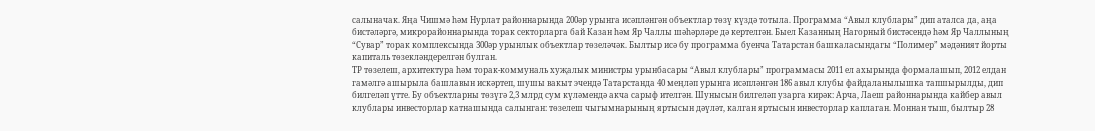салыначак. Яңа Чишмә һәм Нурлат районнарында 200әр урынга исәпләнгән объектлар төзү күздә тотыла. Программа “Авыл клублары” дип аталса да, аңа бистәләргә, микрорайоннарында торак секторларга бай Казан һәм Яр Чаллы шәһәрләре дә кертелгән. Быел Казанның Нагорный бистәсендә һәм Яр Чаллының “Сувар” торак комплексында 300әр урынлык объектлар төзеләчәк. Былтыр исә бу программа буенча Татарстан башкаласындагы “Полимер” мәдәният йорты капиталь төзекләндерелгән булган.
ТР төзелеш, архитектура һәм торак-коммуналь хуҗалык министры урынбасары “Авыл клублары” программасы 2011 ел ахырында формалашып, 2012 елдан гамәлгә ашырыла башлавын искәртеп, шушы вакыт эчендә Татарстанда 40 меңләп урынга исәпләнгән 186 авыл клубы файдаланылышка тапшырылды, дип билгеләп үтте. Бу объектларны төзүгә 2,3 млрд сум күләмендә акча сарыф ителгән. Шунысын билгеләп узарга кирәк: Арча, Лаеш районнарында кайбер авыл клублары инвесторлар катнашында салынган: төзелеш чыгымнарының яртысын дәүләт, калган яртысын инвесторлар каплаган. Моннан тыш, былтыр 28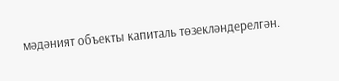мәдәният объекты капиталь төзекләндерелгән.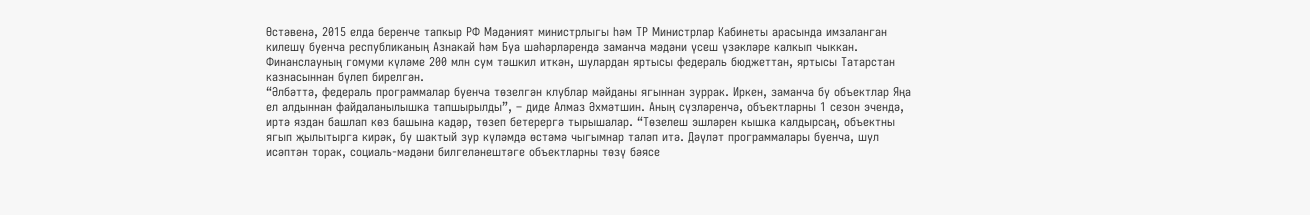Өстәвенә, 2015 елда беренче тапкыр РФ Мәдәният министрлыгы һәм ТР Министрлар Кабинеты арасында имзаланган килешү буенча республиканың Азнакай һәм Буа шәһәрләрендә заманча мәдәни үсеш үзәкләре калкып чыккан. Финанслауның гомуми күләме 200 млн сум тәшкил иткән, шулардан яртысы федераль бюджеттан, яртысы Татарстан казнасыннан бүлеп бирелгән.
“Әлбәттә, федераль программалар буенча төзелгән клублар мәйданы ягыннан зуррак. Иркен, заманча бу объектлар Яңа ел алдыннан файдаланылышка тапшырылды”, – диде Алмаз Әхмәтшин. Аның сүзләренчә, объектларны 1 сезон эчендә, иртә яздан башлап көз башына кадәр, төзеп бетерергә тырышалар. “Төзелеш эшләрен кышка калдырсаң, объектны ягып җылытырга кирәк, бу шактый зур күләмдә өстәмә чыгымнар таләп итә. Дәүләт программалары буенча, шул исәптән торак, социаль-мәдәни билгеләнештәге объектларны төзү бәясе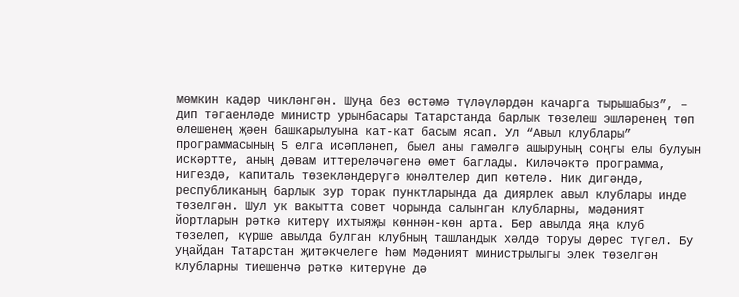мөмкин кадәр чикләнгән. Шуңа без өстәмә түләүләрдән качарга тырышабыз”, – дип тәгаенләде министр урынбасары Татарстанда барлык төзелеш эшләренең төп өлешенең җәен башкарылуына кат-кат басым ясап. Ул “Авыл клублары” программасының 5 елга исәпләнеп, быел аны гамәлгә ашыруның соңгы елы булуын искәртте, аның дәвам иттереләчәгенә өмет баглады. Киләчәктә программа, нигездә, капиталь төзекләндерүгә юнәлтелер дип көтелә. Ник дигәндә, республиканың барлык зур торак пунктларында да диярлек авыл клублары инде төзелгән. Шул ук вакытта совет чорында салынган клубларны, мәдәният йортларын рәткә китерү ихтыяҗы көннән-көн арта. Бер авылда яңа клуб төзелеп, күрше авылда булган клубның ташландык хәлдә торуы дөрес түгел. Бу уңайдан Татарстан җитәкчелеге һәм Мәдәният министрылыгы элек төзелгән клубларны тиешенчә рәткә китерүне дә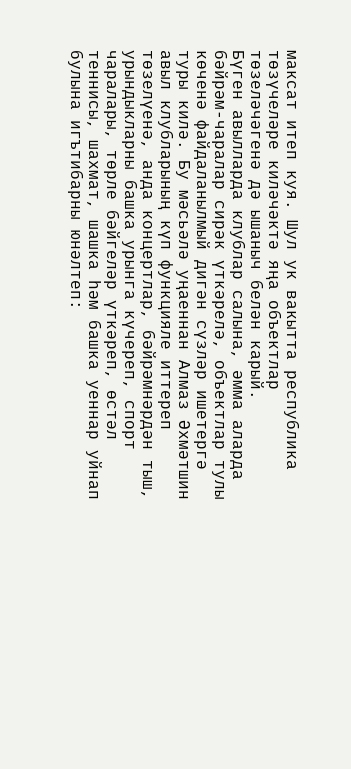максат итеп куя. Шул ук вакытта республика төзүчеләре киләчәктә яңа объектлар төзеләчәгенә дә ышаныч белән карый.
Бүген авылларда клублар салына, әмма аларда бәйрәм-чаралар сирәк үткәрелә, объектлар тулы көченә файдаланылмый дигән сүзләр ишетергә туры килә. Бу мәсьәлә уңаеннан Алмаз Әхмәтшин авыл клубларының күп функцияле иттереп төзелүенә, анда концертлар, бәйрәмнәрдән тыш, урындыкларны башка урынга күчереп, спорт чаралары, төрле бәйгеләр үткәреп, өстәл теннисы, шахмат, шашка һәм башка уеннар уйнап булына игътибарны юнәлтеп: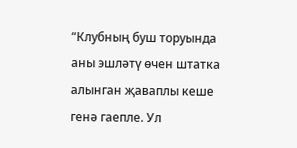“Клубның буш торуында аны эшләтү өчен штатка алынган җаваплы кеше генә гаепле. Ул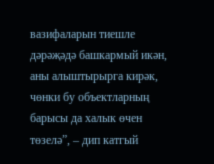вазифаларын тиешле дәрәҗәдә башкармый икән, аны алыштырырга кирәк, чөнки бу объектларның барысы да халык өчен төзелә”, – дип катгый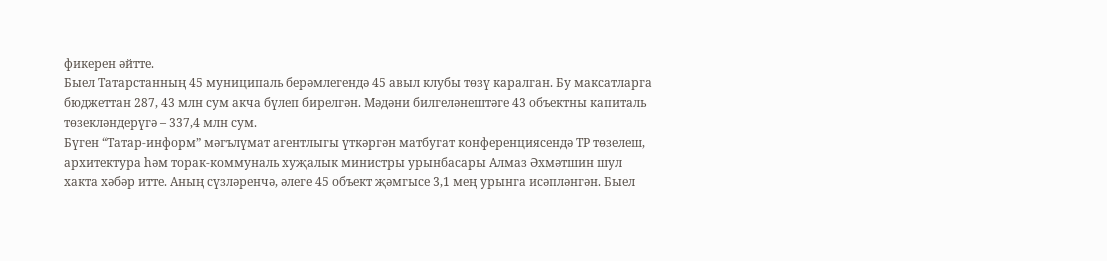фикерен әйтте.
Быел Татарстанның 45 муниципаль берәмлегендә 45 авыл клубы төзү каралган. Бу максатларга бюджеттан 287, 43 млн сум акча бүлеп бирелгән. Мәдәни билгеләнештәге 43 объектны капиталь төзекләндерүгә – 337,4 млн сум.
Бүген “Татар-информ” мәгълүмат агентлыгы үткәргән матбугат конференциясендә ТР төзелеш, архитектура һәм торак-коммуналь хуҗалык министры урынбасары Алмаз Әхмәтшин шул хакта хәбәр итте. Аның сүзләренчә, әлеге 45 объект җәмгысе 3,1 мең урынга исәпләнгән. Быел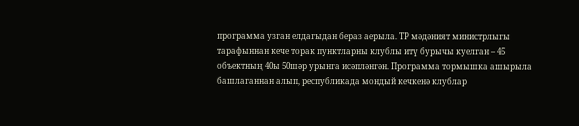программа узган елдагыдан бераз аерыла. ТР мәдәният министрлыгы тарафыннан кече торак пунктларны клублы итү бурычы куелган – 45 объектның 40ы 50шәр урынга исәпләнгән. Программа тормышка ашырыла башлаганнан алып, республикада мондый кечкенә клублар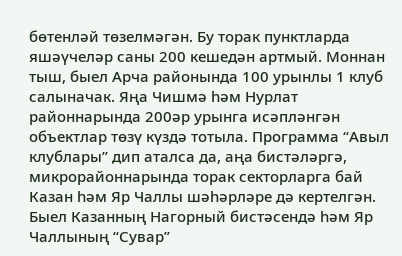бөтенләй төзелмәгән. Бу торак пунктларда яшәүчеләр саны 200 кешедән артмый. Моннан тыш, быел Арча районында 100 урынлы 1 клуб салыначак. Яңа Чишмә һәм Нурлат районнарында 200әр урынга исәпләнгән объектлар төзү күздә тотыла. Программа “Авыл клублары” дип аталса да, аңа бистәләргә, микрорайоннарында торак секторларга бай Казан һәм Яр Чаллы шәһәрләре дә кертелгән. Быел Казанның Нагорный бистәсендә һәм Яр Чаллының “Сувар”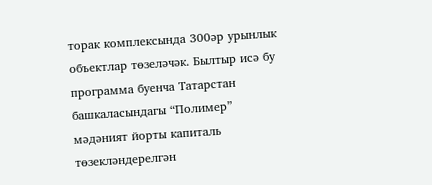торак комплексында 300әр урынлык объектлар төзеләчәк. Былтыр исә бу программа буенча Татарстан башкаласындагы “Полимер” мәдәният йорты капиталь төзекләндерелгән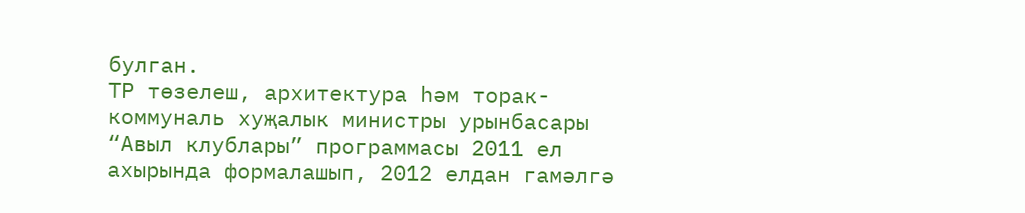булган.
ТР төзелеш, архитектура һәм торак-коммуналь хуҗалык министры урынбасары “Авыл клублары” программасы 2011 ел ахырында формалашып, 2012 елдан гамәлгә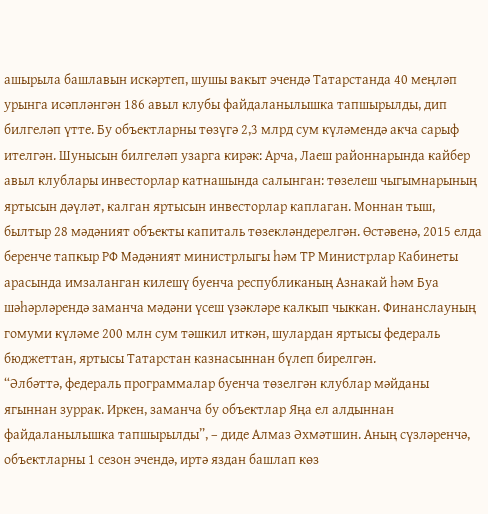ашырыла башлавын искәртеп, шушы вакыт эчендә Татарстанда 40 меңләп урынга исәпләнгән 186 авыл клубы файдаланылышка тапшырылды, дип билгеләп үтте. Бу объектларны төзүгә 2,3 млрд сум күләмендә акча сарыф ителгән. Шунысын билгеләп узарга кирәк: Арча, Лаеш районнарында кайбер авыл клублары инвесторлар катнашында салынган: төзелеш чыгымнарының яртысын дәүләт, калган яртысын инвесторлар каплаган. Моннан тыш, былтыр 28 мәдәният объекты капиталь төзекләндерелгән. Өстәвенә, 2015 елда беренче тапкыр РФ Мәдәният министрлыгы һәм ТР Министрлар Кабинеты арасында имзаланган килешү буенча республиканың Азнакай һәм Буа шәһәрләрендә заманча мәдәни үсеш үзәкләре калкып чыккан. Финанслауның гомуми күләме 200 млн сум тәшкил иткән, шулардан яртысы федераль бюджеттан, яртысы Татарстан казнасыннан бүлеп бирелгән.
“Әлбәттә, федераль программалар буенча төзелгән клублар мәйданы ягыннан зуррак. Иркен, заманча бу объектлар Яңа ел алдыннан файдаланылышка тапшырылды”, – диде Алмаз Әхмәтшин. Аның сүзләренчә, объектларны 1 сезон эчендә, иртә яздан башлап көз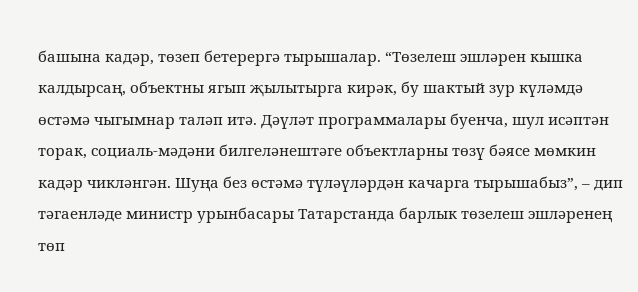башына кадәр, төзеп бетерергә тырышалар. “Төзелеш эшләрен кышка калдырсаң, объектны ягып җылытырга кирәк, бу шактый зур күләмдә өстәмә чыгымнар таләп итә. Дәүләт программалары буенча, шул исәптән торак, социаль-мәдәни билгеләнештәге объектларны төзү бәясе мөмкин кадәр чикләнгән. Шуңа без өстәмә түләүләрдән качарга тырышабыз”, – дип тәгаенләде министр урынбасары Татарстанда барлык төзелеш эшләренең төп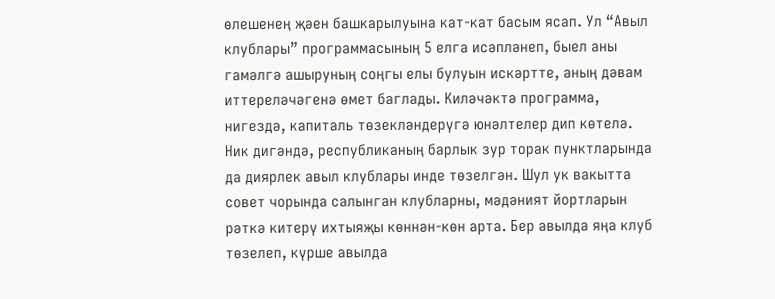өлешенең җәен башкарылуына кат-кат басым ясап. Ул “Авыл клублары” программасының 5 елга исәпләнеп, быел аны гамәлгә ашыруның соңгы елы булуын искәртте, аның дәвам иттереләчәгенә өмет баглады. Киләчәктә программа, нигездә, капиталь төзекләндерүгә юнәлтелер дип көтелә. Ник дигәндә, республиканың барлык зур торак пунктларында да диярлек авыл клублары инде төзелгән. Шул ук вакытта совет чорында салынган клубларны, мәдәният йортларын рәткә китерү ихтыяҗы көннән-көн арта. Бер авылда яңа клуб төзелеп, күрше авылда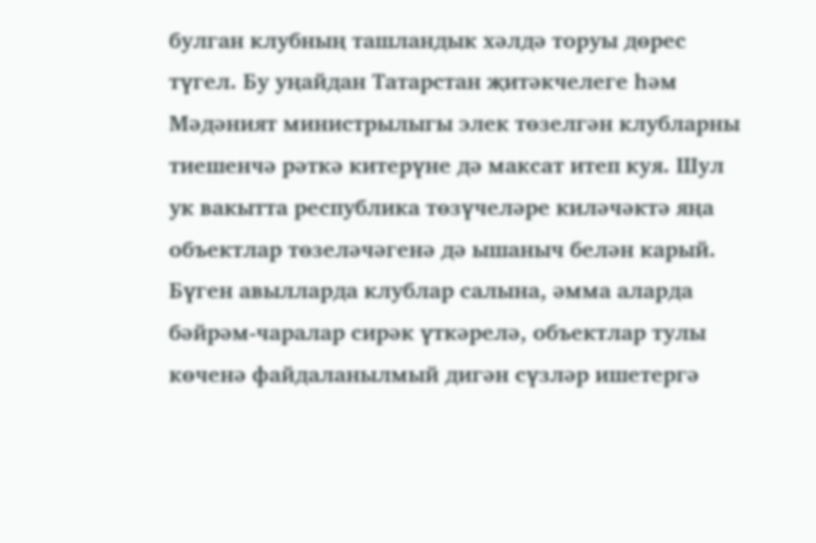булган клубның ташландык хәлдә торуы дөрес түгел. Бу уңайдан Татарстан җитәкчелеге һәм Мәдәният министрылыгы элек төзелгән клубларны тиешенчә рәткә китерүне дә максат итеп куя. Шул ук вакытта республика төзүчеләре киләчәктә яңа объектлар төзеләчәгенә дә ышаныч белән карый.
Бүген авылларда клублар салына, әмма аларда бәйрәм-чаралар сирәк үткәрелә, объектлар тулы көченә файдаланылмый дигән сүзләр ишетергә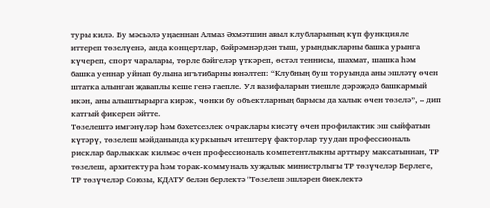туры килә. Бу мәсьәлә уңаеннан Алмаз Әхмәтшин авыл клубларының күп функцияле иттереп төзелүенә, анда концертлар, бәйрәмнәрдән тыш, урындыкларны башка урынга күчереп, спорт чаралары, төрле бәйгеләр үткәреп, өстәл теннисы, шахмат, шашка һәм башка уеннар уйнап булына игътибарны юнәлтеп: “Клубның буш торуында аны эшләтү өчен штатка алынган җаваплы кеше генә гаепле. Ул вазифаларын тиешле дәрәҗәдә башкармый икән, аны алыштырырга кирәк, чөнки бу объектларның барысы да халык өчен төзелә”, – дип катгый фикерен әйтте.
Төзелештә имгәнүләр һәм бәхетсезлек очраклары кисәтү өчен профилактик эш сыйфатын күтәрү, төзелеш мәйданында куркыныч итештерү факторлар туудан профессиональ рисклар барлыккак килмәс өчен профессиональ компетентлыкны арттыру максатыннан, ТР төзелеш, архитектура һәм торак-коммуналь хуҗалык министрлыгы ТР төзүчеләр Берлеге, ТР төзүчеләр Союзы, КДАТУ белән берлектә "Төзелеш эшләрен биеклектә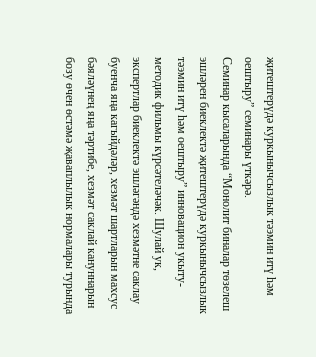җитештерүдә куркынычсызлык тәэмин итү һәм оештыру” семинары үткәрә.
Семинар кысаларында “Монолит биналар төзелеш эшләрен биеклектә җитештерүдә куркынычсызлык тәэмин итү һәм оештыру” инновацион укыту-методик фильмы күрсәтеләчәк. Шулай ук, экспертлар биеклектә эшләгәндә хезмәтне саклау буенча яңа кагыйдәләр, хезмәт шартларын махсус бәяләүнең яңа тәртибе, хезмәт саклай кануннарын бозу өчен өстәмә җаваплылык нормалары турында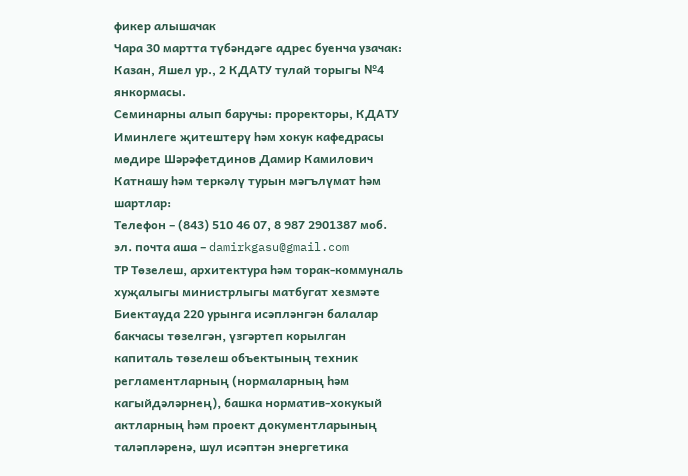фикер алышачак
Чара 30 мартта түбәндәге адрес буенча узачак: Казан, Яшел ур., 2 КДАТУ тулай торыгы №4 янкормасы.
Семинарны алып баручы: проректоры, КДАТУ Иминлеге җитештерү һәм хокук кафедрасы мөдире Шәрәфетдинов Дамир Камилович
Катнашу һәм теркәлү турын мәгълүмат һәм шартлар:
Телефон – (843) 510 46 07, 8 987 2901387 моб.
эл. почта аша – damirkgasu@gmail.com
ТР Төзелеш, архитектура һәм торак-коммуналь хуҗалыгы министрлыгы матбугат хезмәте
Биектауда 220 урынга исәпләнгән балалар бакчасы төзелгән, үзгәртеп корылган капиталь төзелеш объектының техник регламентларның (нормаларның һәм кагыйдәләрнең), башка норматив-хокукый актларның һәм проект документларының таләпләренә, шул исәптән энергетика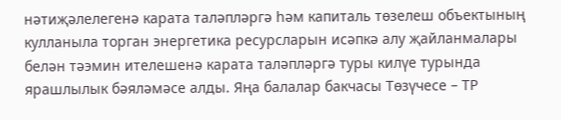нәтиҗәлелегенә карата таләпләргә һәм капиталь төзелеш объектының кулланыла торган энергетика ресурсларын исәпкә алу җайланмалары белән тәэмин ителешенә карата таләпләргә туры килүе турында ярашлылык бәяләмәсе алды. Яңа балалар бакчасы Төзүчесе – ТР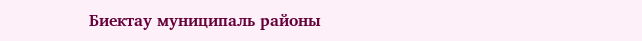Биектау муниципаль районы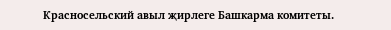Красносельский авыл җирлеге Башкарма комитеты.